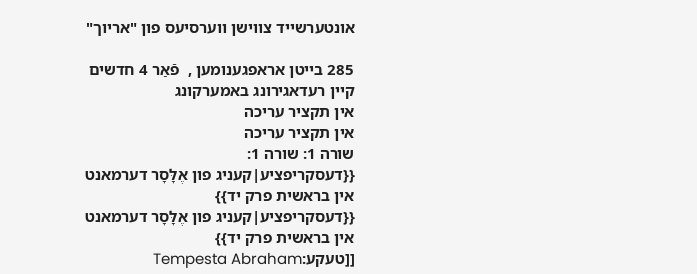אונטערשייד צווישן ווערסיעס פון "אריוך"

285 בייטן אראפגענומען ,  פֿאַר 4 חדשים
קיין רעדאגירונג באמערקונג
אין תקציר עריכה
אין תקציר עריכה
שורה 1: שורה 1:
{{דעסקריפציע|קעניג פון אֶלָּסָר דערמאנט אין בראשית פרק יד}}
{{דעסקריפציע|קעניג פון אֶלָּסָר דערמאנט אין בראשית פרק יד}}
[[טעקע:Tempesta Abraham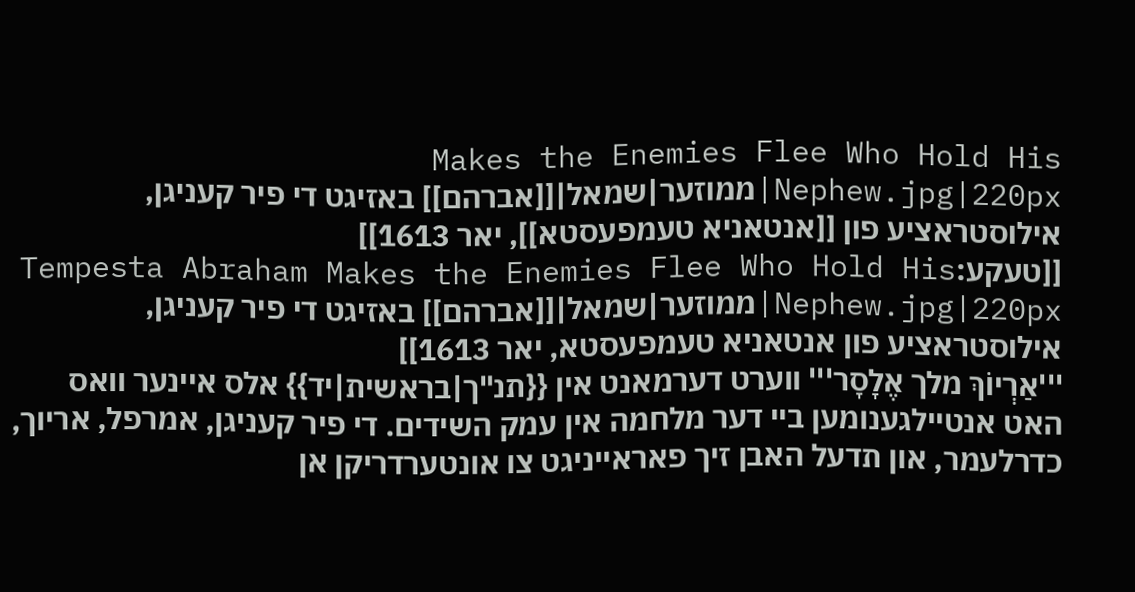Makes the Enemies Flee Who Hold His Nephew.jpg|220px|ממוזער|שמאל|[[אברהם]] באזיגט די פיר קעניגן, אילוסטראציע פון [[אנטאניא טעמפעסטא]], יאר 1613]]
[[טעקע:Tempesta Abraham Makes the Enemies Flee Who Hold His Nephew.jpg|220px|ממוזער|שמאל|[[אברהם]] באזיגט די פיר קעניגן, אילוסטראציע פון אנטאניא טעמפעסטא, יאר 1613]]
'''אַרְיוֹךְ מלך אֶלָסָר''' ווערט דערמאנט אין {{תנ"ך|בראשית|יד}} אלס איינער וואס האט אנטיילגענומען ביי דער מלחמה אין עמק השידים. די פיר קעניגן, אמרפל, אריוך, כדרלעמר, און תדעל האבן זיך פאראייניגט צו אונטערדריקן אן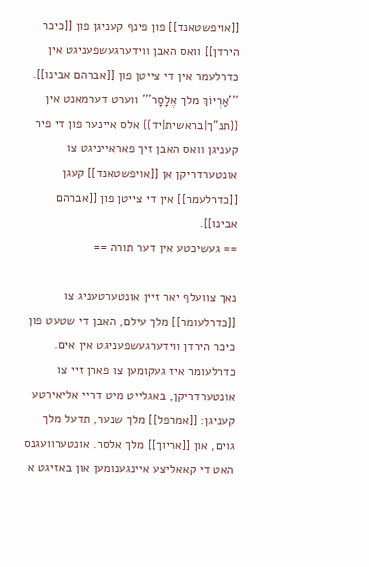[[אויפשטאנד]] פון פינף קעניגן פון [[כיכר הירדן]] וואס האבן ווידערגעשפעניגט אין כדרלעמר אין די צייטן פון [[אברהם אבינו]].
'''אַרְיוֹךְ מלך אֶלָסָר''' ווערט דערמאנט אין {{תנ"ך|בראשית|יד}} אלס איינער פון די פיר קעניגן וואס האבן זיך פאראייניגט צו אונטערדריקן אן [[אויפשטאנד]] קעגן [[כדרלעמר]] אין די צייטן פון [[אברהם אבינו]].
== געשיכטע אין דער תורה ==

נאך צוועלף יאר זיין אונטערטעניג צו [[כדרלעומר]] מלך עילם, האבן די שטעט פון כיכר הירדן ווידערגעשפעניגט אין אים. כדרלעומר איז געקומען צו פארן זיי צו אונטערדריקן, באגלייט מיט דריי אליאירטע קעניגן: [[אמרפל]] מלך שנער, תדעל מלך גוים, און [[אריוך]] מלך אלסר. אונטערוועגנס האט די קאאליצע איינגענומען און באזיגט א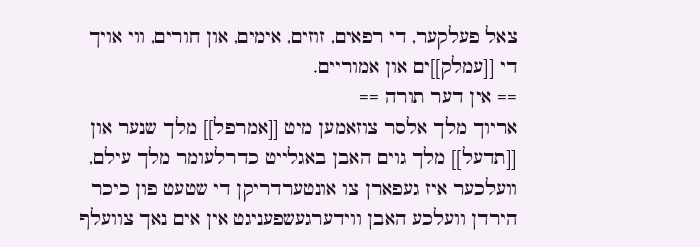צאל פעלקער, די רפאים, זוזים, אימים, און חורים, ווי אויך די [[עמלק]]ים און אמוריים.
== אין דער תורה ==
אריוך מלך אלסר צוזאמען מיט [[אמרפל]] מלך שנער און [[תדעל]] מלך גוים האבן באגלייט כדרלעומר מלך עילם, וועלכער איז געפארן צו אונטערדריקן די שטעט פון כיכר הירדן וועלכע האבן ווידערגעשפעניגט אין אים נאך צוועלף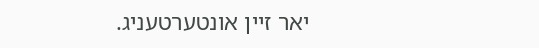יאר זיין אונטערטעניג.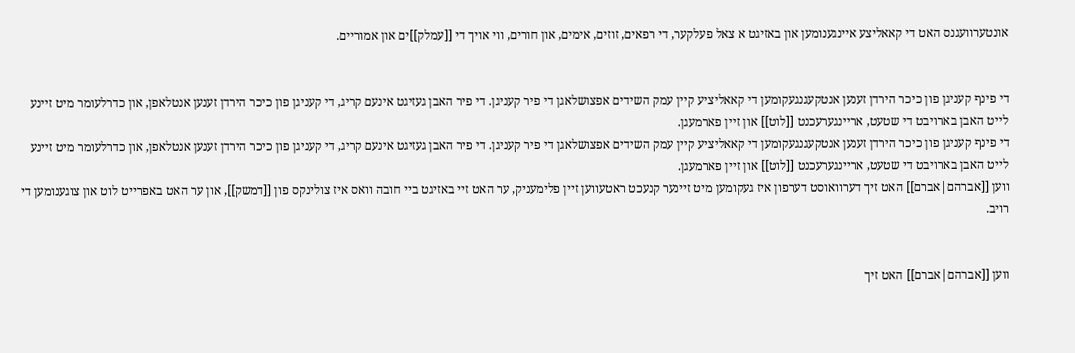אונטערוועגנס האט די קאאליצע איינגענומען און באזיגט א צאל פעלקער, די רפאים, זוזים, אימים, און חורים, ווי אויך די [[עמלק]]ים און אמוריים.


די פינף קעניגן פון כיכר הירדן זענען אנטקעגנגעקומען די קאאליציע קיין עמק השידים אפצושלאגן די פיר קעניגן. די פיר האבן געזיגט אינעם קריג, די קעניגן פון כיכר הירדן זענען אנטלאפן, און כדרלעומר מיט זיינע לייט האבן בארויבט די שטעט, אריינגערעכנט [[לוט]] און זיין פארמעגן.
די פינף קעניגן פון כיכר הירדן זענען אנטקעגנגעקומען די קאאליציע קיין עמק השידים אפצושלאגן די פיר קעניגן. די פיר האבן געזיגט אינעם קריג, די קעניגן פון כיכר הירדן זענען אנטלאפן, און כדרלעומר מיט זיינע לייט האבן בארויבט די שטעט, אריינגערעכנט [[לוט]] און זיין פארמעגן.
ווען [[אברהם|אברם]] האט זיך דערוואוסט דערפון איז געקומען מיט זיינער קנעכט ראטעווען זיין פלימעניק, ער האט זיי באזיגט ביי חובה וואס איז צולינקס פון [[דמשק]], און ער האט באפרייט לוט און צוגענומען די רויב.


ווען [[אברהם|אברם]] האט זיך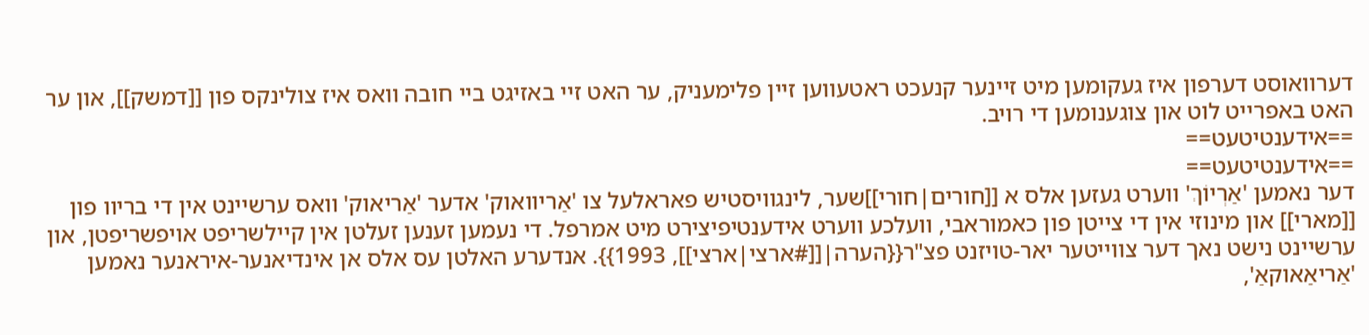דערוואוסט דערפון איז געקומען מיט זיינער קנעכט ראטעווען זיין פלימעניק, ער האט זיי באזיגט ביי חובה וואס איז צולינקס פון [[דמשק]], און ער האט באפרייט לוט און צוגענומען די רויב.
==אידענטיטעט==
==אידענטיטעט==
דער נאמען 'אַרְיוֹךְ' ווערט געזען אלס א [[חורים|חורי]]שער, לינגוויסטיש פאראלעל צו 'אַריוואוק' אדער 'אַריאוק' וואס ערשיינט אין די בריוו פון [[מארי]] און מינוזי אין די צייטן פון כאמוראבי, וועלכע ווערט אידענטיפיצירט מיט אמרפל. די נעמען זענען זעלטן אין קיילשריפט אויפשריפטן, און ערשיינט נישט נאך דער צווייטער יאר-טויזנט פצ"ר{{הערה|[[#ארצי|ארצי]], 1993}}. אנדערע האלטן עס אלס אן אינדיאנער-איראנער נאמען 'אַריאַאוקאַ',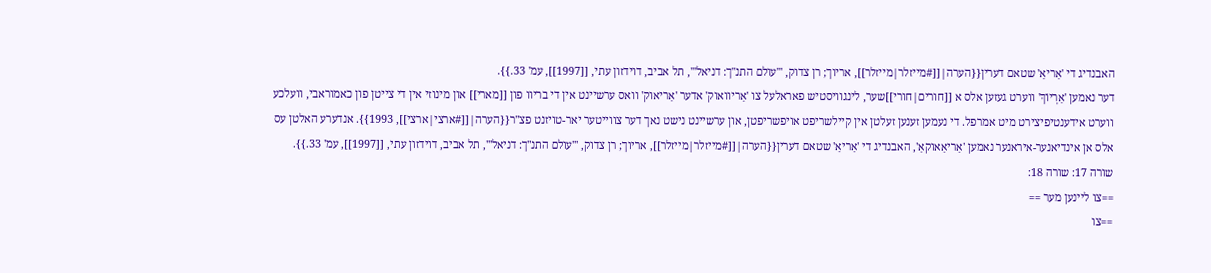האבנדיג די 'אַריאַ' שטאם דערין{{הערה|[[#מייזלר|מייזלר]], אריוך; רן צדוק, '''עולם התנ"ך: דניאל''', תל אביב, דוידזון עתי, [[1997]], עמ' 33.}}.
דער נאמען 'אַרְיוֹךְ' ווערט געזען אלס א [[חורים|חורי]]שער, לינגוויסטיש פאראלעל צו 'אַריוואוק' אדער 'אַריאוק' וואס ערשיינט אין די בריוו פון [[מארי]] און מינוזי אין די צייטן פון כאמוראבי, וועלכע ווערט אידענטיפיצירט מיט אמרפל. די נעמען זענען זעלטן אין קיילשריפט אויפשריפטן, און ערשיינט נישט נאך דער צווייטער יאר-טויזנט פצ"ר{{הערה|[[#ארצי|ארצי]], 1993}}. אנדערע האלטן עס אלס אן אינדיאנער-איראנער נאמען 'אַריאַאוקאַ', האבנדיג די 'אַריאַ' שטאם דערין{{הערה|[[#מייזלר|מייזלר]], אריוך; רן צדוק, '''עולם התנ"ך: דניאל''', תל אביב, דוידזון עתי, [[1997]], עמ' 33.}}.
שורה 17: שורה 18:
==צו ליינען מער ==
==צו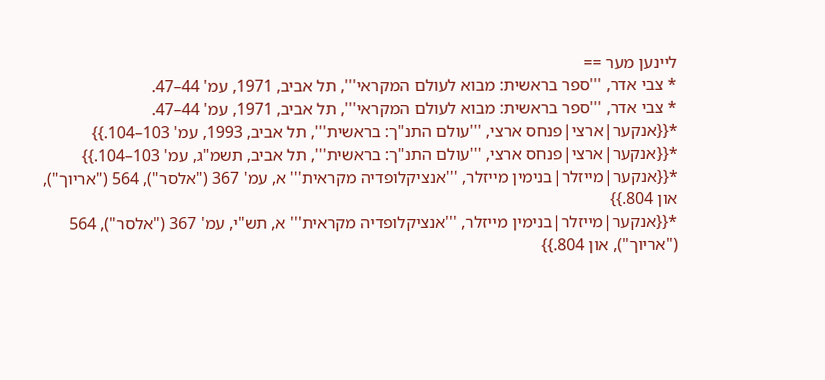ליינען מער ==
* צבי אדר, '''ספר בראשית: מבוא לעולם המקראי''', תל אביב, 1971, עמ' 44–47.
* צבי אדר, '''ספר בראשית: מבוא לעולם המקראי''', תל אביב, 1971, עמ' 44–47.
*{{אנקער|ארצי|פנחס ארצי, '''עולם התנ"ך: בראשית''', תל אביב, 1993, עמ' 103–104.}}
*{{אנקער|ארצי|פנחס ארצי, '''עולם התנ"ך: בראשית''', תל אביב, תשמ"ג, עמ' 103–104.}}
*{{אנקער|מייזלר|בנימין מייזלר, '''אנציקלופדיה מקראית''' א, עמ' 367 ("אלסר"), 564 ("אריוך"), און 804.}}
*{{אנקער|מייזלר|בנימין מייזלר, '''אנציקלופדיה מקראית''' א, תש"י, עמ' 367 ("אלסר"), 564 ("אריוך"), און 804.}}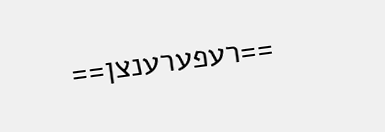==רעפערענצן==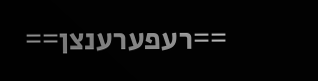==רעפערענצן==